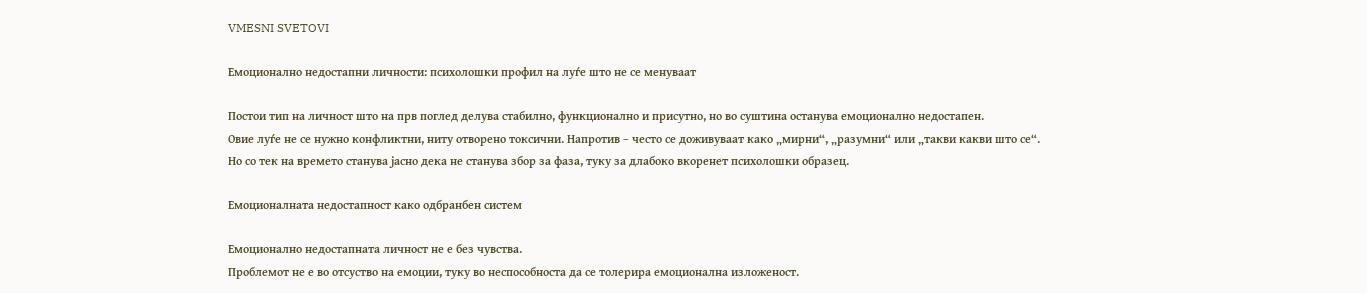VMESNI SVETOVI

Емоционално недостапни личности: психолошки профил на луѓе што не се менуваат

Постои тип на личност што на прв поглед делува стабилно, функционално и присутно, но во суштина останува емоционално недостапен.
Овие луѓе не се нужно конфликтни, ниту отворено токсични. Напротив – често се доживуваат како „мирни“, „разумни“ или „такви какви што се“.
Но со тек на времето станува јасно дека не станува збор за фаза, туку за длабоко вкоренет психолошки образец.

Емоционалната недостапност како одбранбен систем

Емоционално недостапната личност не е без чувства.
Проблемот не е во отсуство на емоции, туку во неспособноста да се толерира емоционална изложеност.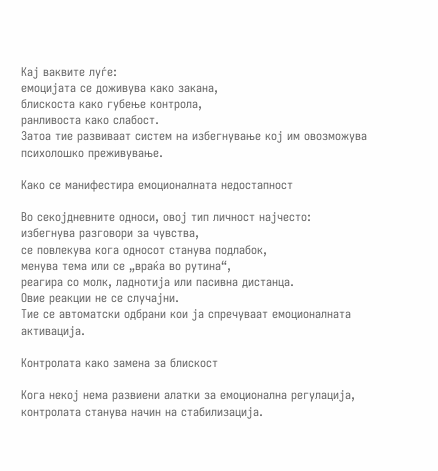Кај ваквите луѓе:
емоцијата се доживува како закана,
блискоста како губење контрола,
ранливоста како слабост.
Затоа тие развиваат систем на избегнување кој им овозможува психолошко преживување.

Како се манифестира емоционалната недостапност

Во секојдневните односи, овој тип личност најчесто:
избегнува разговори за чувства,
се повлекува кога односот станува подлабок,
менува тема или се „враќа во рутина“,
реагира со молк, ладнотија или пасивна дистанца.
Овие реакции не се случајни.
Тие се автоматски одбрани кои ја спречуваат емоционалната активација.

Контролата како замена за блискост

Кога некој нема развиени алатки за емоционална регулација,
контролата станува начин на стабилизација.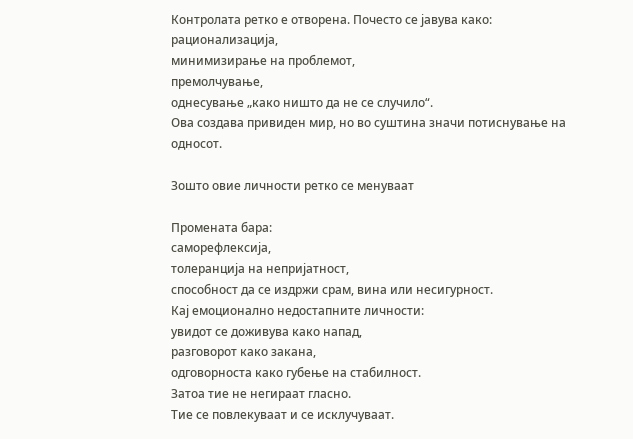Контролата ретко е отворена. Почесто се јавува како:
рационализација,
минимизирање на проблемот,
премолчување,
однесување „како ништо да не се случило“.
Ова создава привиден мир, но во суштина значи потиснување на односот.

Зошто овие личности ретко се менуваат

Промената бара:
саморефлексија,
толеранција на непријатност,
способност да се издржи срам, вина или несигурност.
Кај емоционално недостапните личности:
увидот се доживува како напад,
разговорот како закана,
одговорноста како губење на стабилност.
Затоа тие не негираат гласно.
Тие се повлекуваат и се исклучуваат.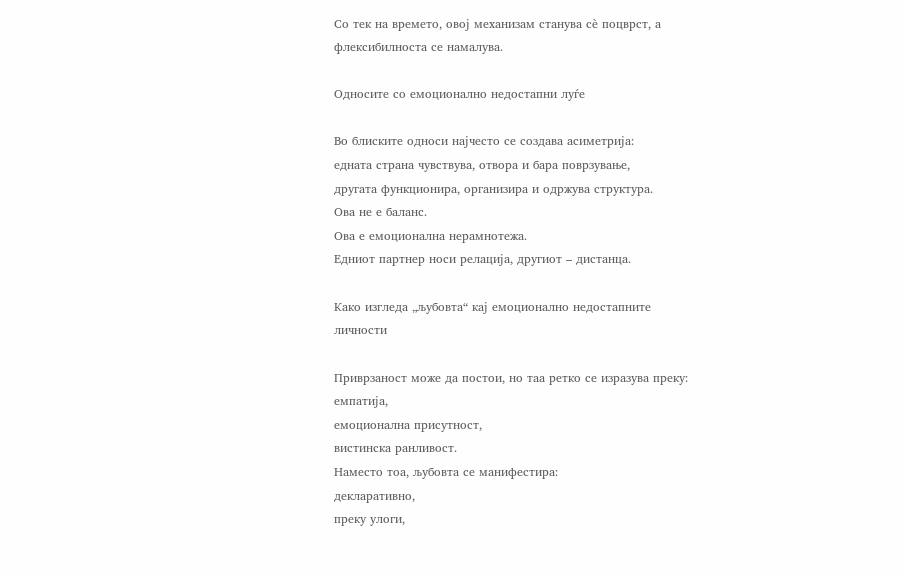Со тек на времето, овој механизам станува сè поцврст, а флексибилноста се намалува.

Односите со емоционално недостапни луѓе

Во блиските односи најчесто се создава асиметрија:
едната страна чувствува, отвора и бара поврзување,
другата функционира, организира и одржува структура.
Ова не е баланс.
Ова е емоционална нерамнотежа.
Едниот партнер носи релација, другиот – дистанца.

Како изгледа „љубовта“ кај емоционално недостапните личности

Приврзаност може да постои, но таа ретко се изразува преку:
емпатија,
емоционална присутност,
вистинска ранливост.
Наместо тоа, љубовта се манифестира:
декларативно,
преку улоги,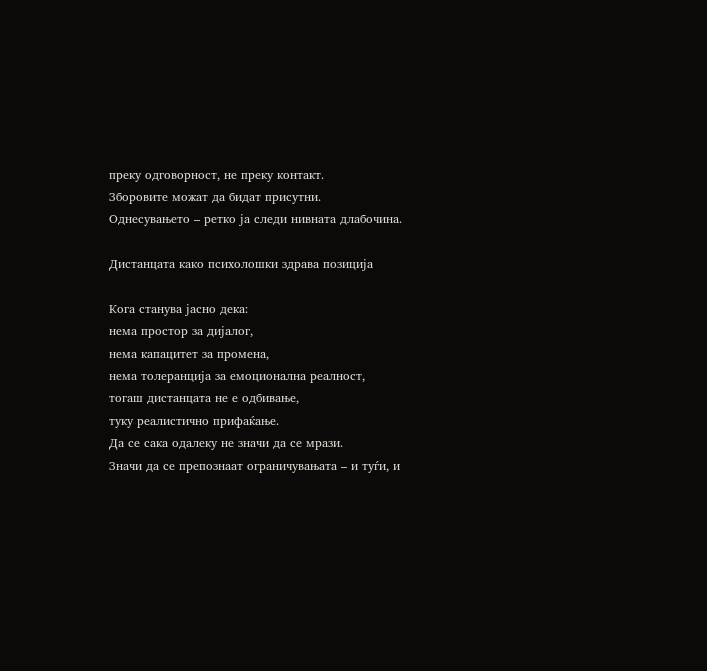преку одговорност, не преку контакт.
Зборовите можат да бидат присутни.
Однесувањето – ретко ја следи нивната длабочина.

Дистанцата како психолошки здрава позиција

Кога станува јасно дека:
нема простор за дијалог,
нема капацитет за промена,
нема толеранција за емоционална реалност,
тогаш дистанцата не е одбивање,
туку реалистично прифаќање.
Да се сака одалеку не значи да се мрази.
Значи да се препознаат ограничувањата – и туѓи, и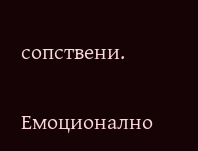сопствени.

Емоционално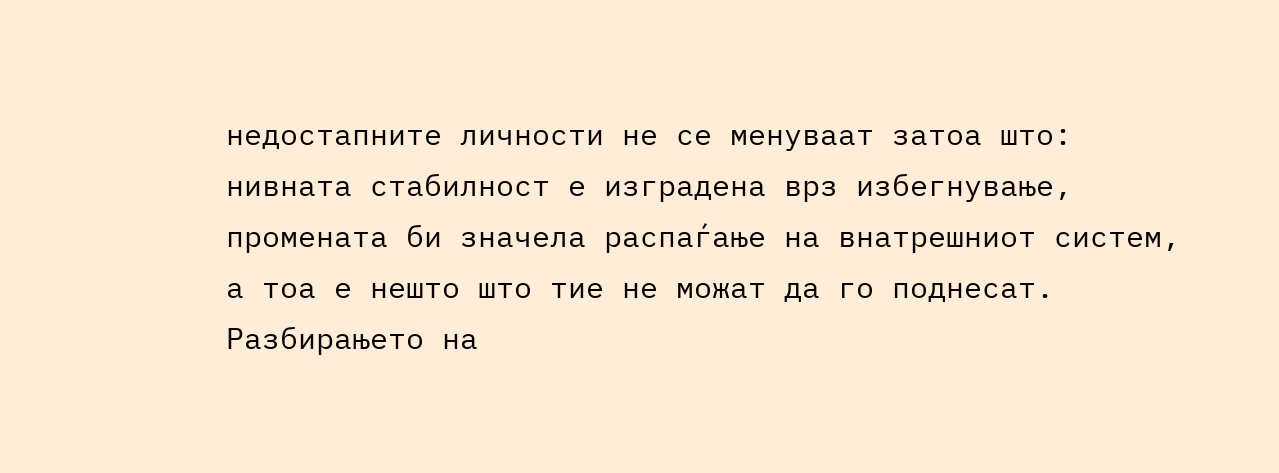недостапните личности не се менуваат затоа што:
нивната стабилност е изградена врз избегнување,
промената би значела распаѓање на внатрешниот систем,
а тоа е нешто што тие не можат да го поднесат.
Разбирањето на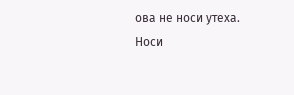ова не носи утеха.
Носи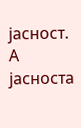јасност.
А јасноста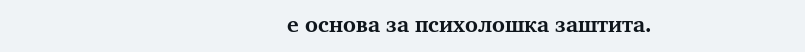е основа за психолошка заштита.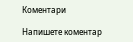Коментари

Напишете коментар